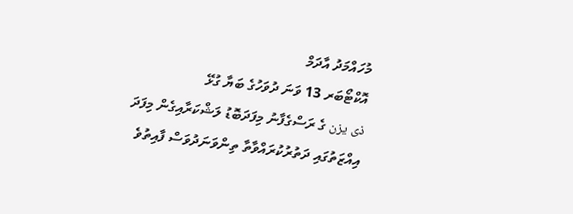މުހައްމަދު އާދަމް
އޮކްޓޯބަރ 13 ވަނަ ދުވަހުގެ ބަޔާ ގުޅޭ
ذى يزن ގެ ރަސްގެފާނު މިފަދަބޮޑު ލަޝްކަރާއިގެން މިފަދަ އިއްޒަތުގައި ދަތުރުކުރައްވާތާ ތިންވަނަދުވަސް ފާއިތުވެ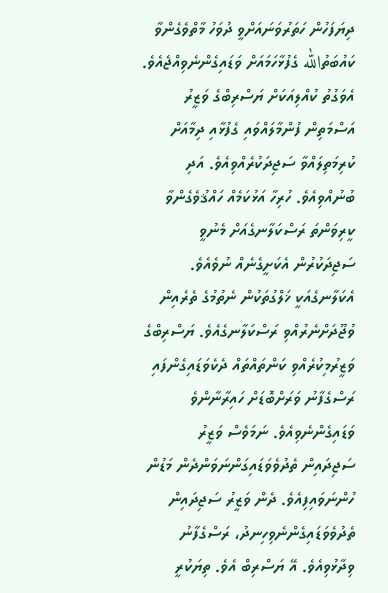ދިޔަފަހުން ހަތަރުވަނައަށްވީ ދުވަހު މާތްވެގެންވާ ކައުބަތުالله ގެފުޅާހަމައަށް ވަޑައިގެންނެވިއްޖެއެވެ. އެވަގުތު ކުއްލިއަކަށް ޔަސްރިބްގެ ވަޒީރު އަސްމަތިން ފުންމާލައްވައި ގެފުޅާއި ދިމާއަށް ކުރިމަތިލައްވާ ސަޖިދަކުރެއްވިއެވެ. އަދި ބުނުއްވިއެވެ. ހުރިހާ އަޅުކަމެއް ހައްޤުވެގެންވާ ކީރިވަންތަ ރަސްކަލާނގެއަށް މެނުވީ ސަޖިދަކުރުން އެކަށީގެނެއް ނުވެއެވެ. އެކަލާނގެއަކީ ޚަލްގުތަކުން ނެތުމުގެ ތެރެއިން ވުޖޫދަށްނެރުއްވި ރަސްކަލާނގެއެވެ. ޔަސްރިބްގެ ވަޒީރުމިކުރެއްވި ކަންތައްތައް ދެކެވަޑައިގެންފައި ރަސްގެފާނު ވަރަށްބޮޑަށް ހައިރާނާންވެ ވަޑައިގެންނެވިއެވެ. ނަމަވެސް ވަޒީރު ސަޖިދައިން ތެދުވެވަޑައިގަންނަވަންދެން މަޑުން ހުންނަވައިފިއެވެ. ދެން ވަޒީރު ސަޖިދައިން ތެދުވެވަޑައިގެންނެވިހިނދު، ރަސްގެފާނު ވިދާޅުވިއެވެ. އޭ ޔަސްރިބް އެވެ. ތިޔަކުރީ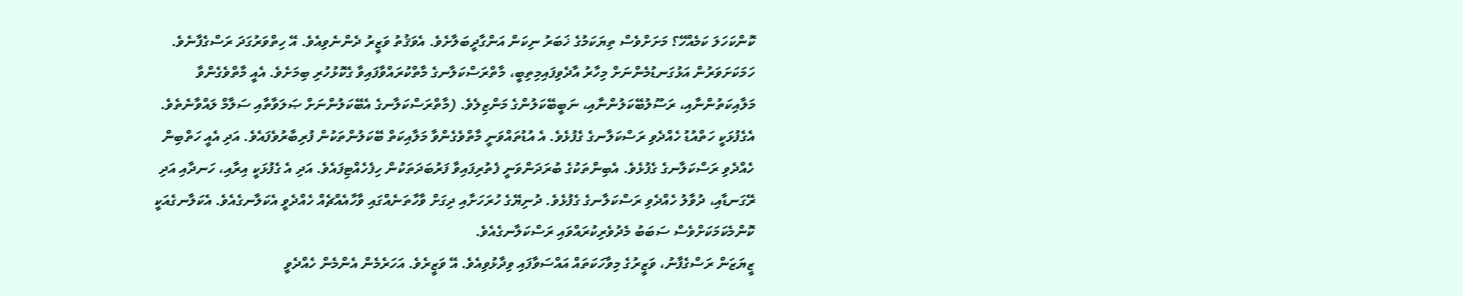ކޮންކަހަލަ ކަމެއްހޭ؟ މަށަށްވެސް ތިޔަކަމުގެ ޚަބަރު ނިކަން އަންގާދީބަލާށެވެ. އެވަޤުތު ވަޒީރު ދެންނެވިއެވެ. އޭ ހިތްވަރުގަދަ ރަސްގެފާނެވެ. ހަމަކަށަވަރުން އަޅުގަނޑުމެންނަށް މިހާރު އާދެވިފައިމިތިބީ، މާތްރަސްކަލާނގެ މާތްކުރައްވާފައިވާ ގެކޮޅުހުރި ބިމަށެވެ. އެއީ މާތްވެގެންވާ މަލާއިކަތުންނާއި، ރަސޫލުބޭކަލުންނާއި، ނަބީބޭކަލުންގެ މަންޒިލެވެ. (މާތްރަސްކަލާނގެ އެބޭކަލުންނަށް ޞަލަވާތާއި ސަލާމް ލައްވާނެތެވެ.
އެގެފުޅަކީ ހަތްއުޑު ހެއްދެވި ރަސްކަލާނގެ ގެފުޅެވެ. އެ އުޑުތައްވަނީ މާތްވެގެންވާ މަލާއިކަތް ބޭކަލުންތަކުން ފުރިބާރުވެފައެވެ. އަދި އެއީ ހަތްބިން ހެއްދެވި ރަސްކަލާނގެ ގެފުޅެވެ. އެބިންތަކުގެ ބުރަދަންވަނީ ފެތުރިފައިވާ ފަރުބަދަތަކުން ހިފެހެއްޓިފައެވެ. އަދި އެ ގެފުޅަކީ އިރާއި، ހަނދާއި އަދި ރޭގަނޑާއި، ދުވާލު ހެއްދެވި ރަސްކަލާނގެ ގެފުޅެވެ. ދުނިޔޭގެ ހުރަހަށާއި ދިގަށް ވާހާތަނެއްގައި ވާހާއެއްޗެއް ހެއްދެވީ އެކަލާނގެއެވެ. އެކަލާނގެއަކީ ކޮންމެކަމަކަށްވެސް ސަބަބު މެދުވެރިކުރައްވައި ރަސްކަލާނގެއެވެ.
ޒީޔަޒަން ރަސްގެފާނު، ވަޒީރުގެ މިވާހަކަތައް އައްސަވާފައި ވިދާޅުވިއެވެ. އޭ ވަޒީރެވެ. އަހަރެމެން އެންމެން ހެއްދެވީ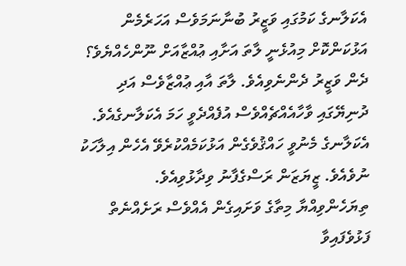އެކަލާނގެ ކަމުގައި ވަޒީރު ބުނާނަމަވެސް އަހަރެމެން އަޅުކަންކޮށް މިއުޅެނީ ލާތަ އަށާއި ޢުއްޒާއަށް ނޫންހެއްޔެވެ؟ ދެން ވަޒީރު ދެންނެވިއެވެ. ލާތަ އާއި ޢުއްޒާވެސް އަދި ދުނިޔޭގައި ވާހާއެއްޗެއްވެސް އުފެއްދެވީ ހަމަ އެކަލާނގެއެވެ. އެކަލާނގެ މެނުވީ ހައްޤުވެގެން އަޅުކަމެއްކުރެވޭ އެހެން އިލާހަކު ނުވެއެވެ. ޒީޔަޒަން ރަސްގެފާނު ވިދާޅުވިއެވެ. ތިޔަހެންވިއްޔާ މިތާގެ ވަށައިގެން އެއްވެސް ރަށެއްނެތް ފަޅުވެފައިވާ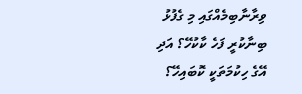ވިރާނާބިމެއްގައި މި ގެފުޅު ބިނާކުރީ ފަހެ ކާކުހޭ؟ އަދި އޭގެ ހިކުމަތަކީ ކޮބައިހޭ؟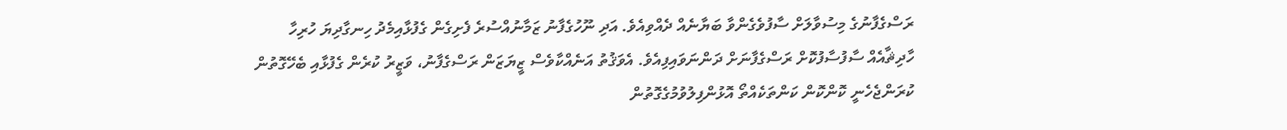ރަސްގެފާނުގެ މިސުވާލަށް ސާފުވެގެންވާ ބަޔާނެއް ދެއްވިއެވެ. އަދި ނޫހުގެފާނު ޒަމާނުއްސުރެ ފެށިގެން ގެފުޅާއިމެދު ހިނގާދިޔަ ހުރިހާ ހާދިޘާއެއް ސާފުސާފުކޮށް ރަސްގެފާނަށް ދަންނަވައިފިއެވެ. އެވަޤުތު އަނެއްކާވެސް ޒީޔަޒަން ރަސްގެފާނު، ވަޒީރު ކުރެން ގެފުޅާއި ބެހޭގޮތުން ކުރަންޖެހެނީ ކޮންކޮން ކަންތަކެއްތޯ އޮޅުންފިލުވުމުގެގޮތުން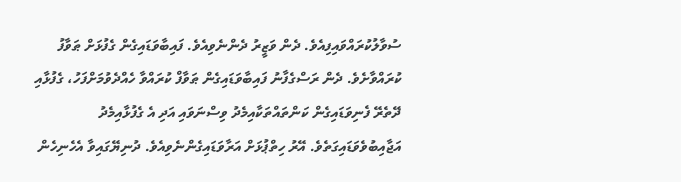ސުވާލުކުރައްވައިފިއެވެ. ދެން ވަޒީރު ދެންނެވިއެވެ. ފައިބާވަޑައިގެން ގެފުޅަށް ޠަވާފު ކުރައްވާށެވެ. ދެން ރަސްގެފާނު ފައިބާވަޑައިގެން ޠަވާފް ކުރައްވާ ހެއްދެވުމަށްފަހު، ގެފުޅާއި ދޭތެރޭ ފެނިވަޑައިގެން ކަންތައްތަކާއިމެދު ވިސްނަވައި އަދި އެ ގެފުޅާއިމެދު އަޖާއިބުވެވަޑައިގަތެވެ. އޭރު ހިތްޕުޅަށް އަރާވަޑައިގެންނެވިއެވެ. ދުނިޔޭގައިވާ އެހެނިހެން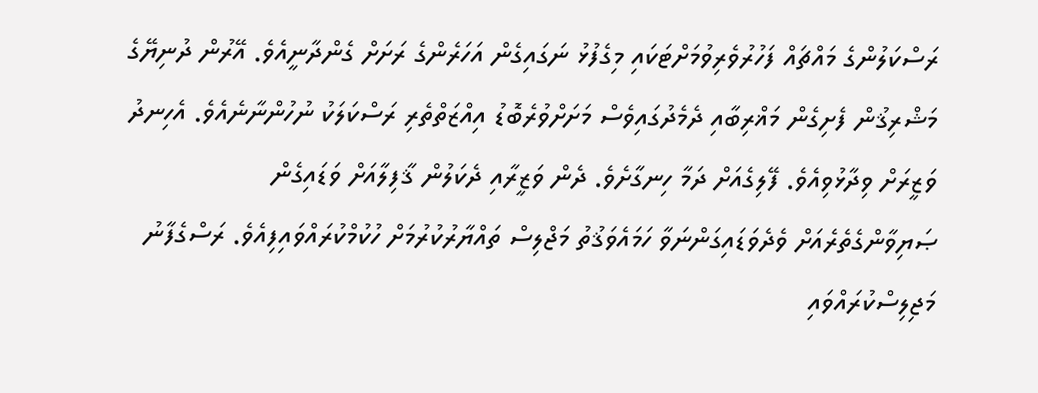ރަސްކަލުންގެ މައްޗައް ފަހުރުވެރިވުމަށްޓަކައި މިގެފުޅު ނަގައިގެން އަހަރެންގެ ރަށަށް ގެންދާނީއެވެ. އޭރުން ދުނިޔޭގެ މަޝްރިޤުން ފެށިގެން މަޣްރިބާއި ދެމެދުގައިވެސް މަށަށްވުރެބޮޑު އިއްޒަތްތެރި ރަސްކަލަކު ނުހުންނާނެއެވެ. އެހިނދު ވަޒީރަށް ވިދާޅުވިއެވެ. ފޭލިގެއަށް ދަމާ ހިނގާށެވެ. ދެން ވަޒީރާއި ދެކަލުން ޤާފިލާއަށް ވަޑައިގެން ޞަޔިވާންގެތެރެއަށް ވެދެވަޑައިގަންނަވާ ހަމައެވަޤުތު މަޖްލިސް ތައްޔާރުކުރުމަށް ހުކުމްކުރައްވައިފިއެވެ. ރަސްގެފާނު މަޖިލިސްކުރައްވައި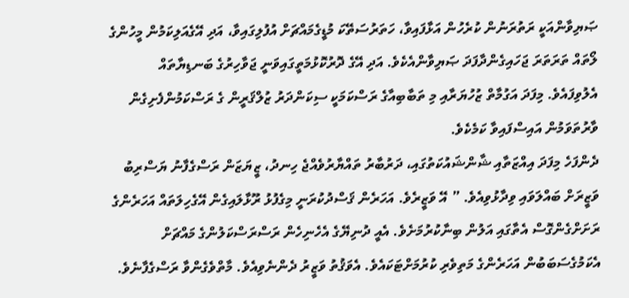ޞަޔިވާންއަކީ ރަތުރަނުން ކުރެހުން އަޅާފައިވާ، ހަތަރުސަތޭކަ މުޑީގެމައްޗަށް އުފުލިގައިވާ، އަދި އޭގެއަލިކަމުން މީހުންގެ ލޯތައް ތަރަތަރަ ޖަހައިގެންދާފަދަ ޞަޔިވާންއެކެވެ. އަދި އޭގެ ދޮރުކޮޅުމަތީގައިވަނީ ޖަވާހިރުގެ ބަނޑިޔާތައް އެލުވިފައެވެ. މިފަދަ އަގުމާތް ޒުހުޔަރާއި މި ތަބާބިއާގެ ރަސްކަމަކީ ސިކަންދަރު ޒުލްޤަރީން ގެ ރަސްކަމުންފެށިގެން ވާރުތަވަމުން އައިސްފައިވާ ކަމެކެވެ.
ދެންފަހެ މިފަދަ އިއްޒަތާއި ޝާންޝައުކަތުގައި، ދަރުބާރު ތައްޔާރުވެއްޖެ ހިނދު، ޒީޔަޒަން ރަސްގެފާނު ޔަސްރިބު ވަޒީރަށް ބައްލަވައި ވިދާޅުވިއެވެ. ” އޭ ވަޒީރެވެ. އަހަރެން ޤަސްދުކުރަނީ މިގެފުޅު ރޫޅާލައިގެން އޭގެހިލަތައް އަހަރެންގެ ރަށަށްގެންގޮސް އެތާގައި އަލުން ބިނާކުރުމަށެވެ. އެއީ ދުނިޔޭގެ އެހެނިހެން ރަސްރަސްކަލުންގެ މައްޗަށް އެކަމުގެސަބަބުން އަހަރެންގެ މަތިވެރި ކުރުމަށްޓަކައެވެ. އެވަޤުތު ވަޒީރު ދެންނެވިއެވެ. މާތްވެގެންވާ ރަސްގެފާނެވެ.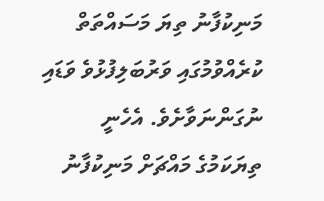މަނިކުފާނު ތިޔަ މަސައްތަތް ކުރެއްވުމުގައި ވަރުބަލިފުޅުވެ ވަޑައި ނުގަންނަވާށެވެ. އެހެނީ ތިޔަކަމުގެ މައްޗަށް މަނިކުފާނު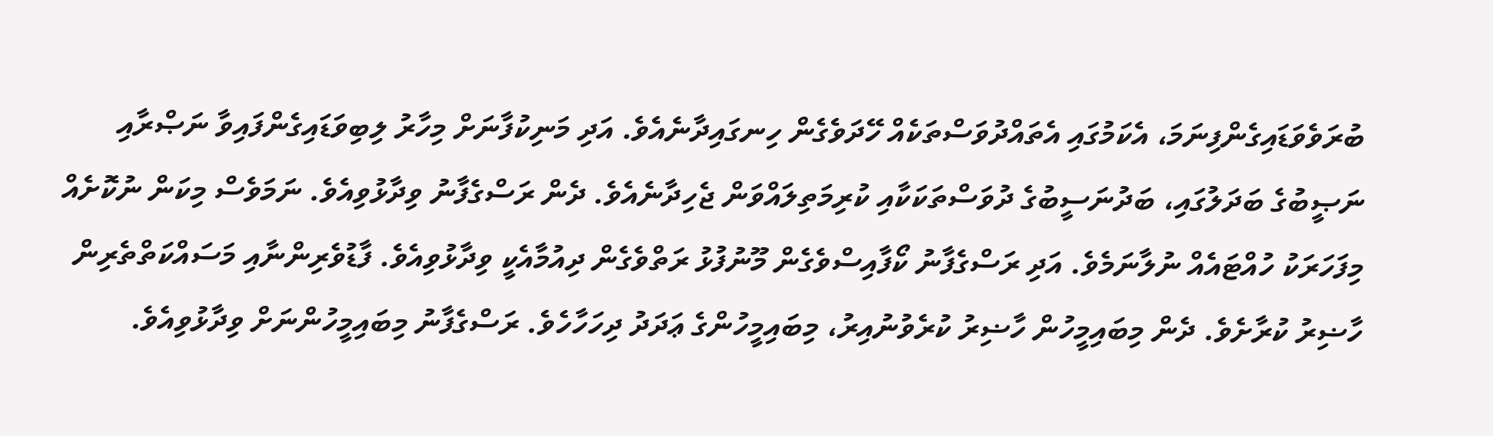ބުރަވެވަޑައިގެންފިނަމަ، އެކަމުގައި އެތައްދުވަސްތަކެއް ހޭދަވެގެން ހިނގައިދާނެއެވެ. އަދި މަނިކުފާނަށް މިހާރު ލިބިވަޑައިގެންފައިވާ ނަޞްރާއި ނަޞީބުގެ ބަދަލުގައި، ބަދުނަސީބުގެ ދުވަސްތަކަކާއި ކުރިމަތިލައްވަން ޖެހިދާނެއެވެ. ދެން ރަސްގެފާނު ވިދާޅުވިއެވެ. ނަމަވެސް މިކަން ނުކޮށެއް މިފަހަރަކު ހުއްޓައެއް ނުލާނަމެވެ. އަދި ރަސްގެފާނު ކޯފާއިސްވެގެން މޫނުފުޅު ރަތްވެގެން ދިއުމާއެކީ ވިދާޅުވިއެވެ. ފާޑުވެރިންނާއި މަސައްކަތްތެރިން ހާޟިރު ކުރާށެވެ. ދެން މިބައިމީހުން ހާޟިރު ކުރެވުނުއިރު، މިބައިމީހުންގެ ޢަދަދު ދިހަހާހެވެ. ރަސްގެފާނު މިބައިމީހުންނަށް ވިދާޅުވިއެވެ.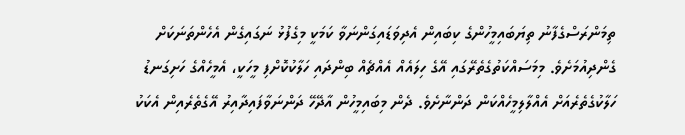ތިމަންރަސްގެފާނު ތިޔަބައިމީހުންގެ ކިބައިން އެދިވަޑައިގަންނަވާ ކަމަކީ މިގެފުޅު ނަގައިގެން އެހެންތަނަކަށް ގެންދިއުމަށެވެ. މިމަސައްކަތުގެތެރޭގައި އޭގެ ހިލައެއް އެއްޗެއް ބިންދައި ހަލާކުކޮށްފި މީހަކީ، އެމީހެއްގެ ހަށިގަނޑު ހަލާކުގެތެރެއަށް އެއްލާލިމީހެއްކަން ދަންނާށެވެ. ދެން މިބައިމީހުން އާދޭހޭ ދަންނަވާފައިދާއިރު އޭގެތެރެއިން އެކަކު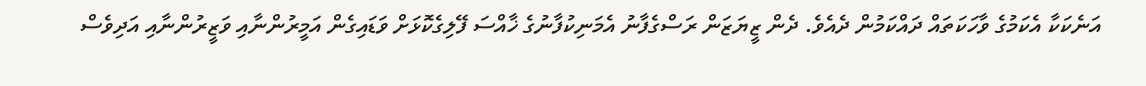އަނެކަކާ އެކަމުގެ ވާހަކަތައް ދައްކަމުން ދެއެވެ. ދެން ޒީޔަޒަން ރަސްގެފާނު އެމަނިކުފާނުގެ ޚާއްސަ ފޭލިގެކޮޅަށް ވަޑައިގެން އަމީރުންނާއި ވަޒީރުންނާއި އަދިވެސް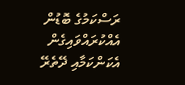ރަސްކަމުގެ ބޮޑުން އެއްކުރައްވައިގެން އެކަންކަމާއި ދޭތެރޭ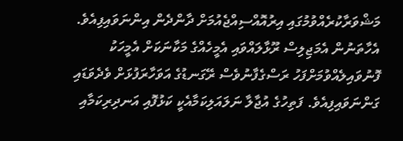މަޝްވަރާކުރެއްވުމުގައި އިރުއޮއްސިއްޖެއުމަށް ދާންދެން އިންނަވައިފިއެވެ. އެހާތަނުން އެމަޖިލިސް ރޫޅާލައްވައި އެމީހެއްގެ މަކާނަކަށް އެމީހަކު ފޮނުވައިލެއްވުމަށްފަހު ރަސްގެފާނުވެސް ރޭގަނޑުގެ އަވަހާރަފުޅަށް ވެދެވަޑައި ގަންނަވައިފިއެވެ. ފަތިހުގެ އުޖާލާ ނަލައަލިކަމާއެކީ ކަޅުފޮއި އަނދިރިކަމާއި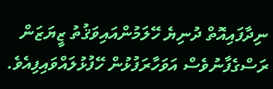ނިދާފައިއޮތް ދުނިޔެ ހޭލަމުންއައިވަޤުތު ޒީޔަޒަން ރަސްގެފާނުވެސް އަވަހާރަފުޅުން ހޭފުޅުލައްވައިފިއެވެ.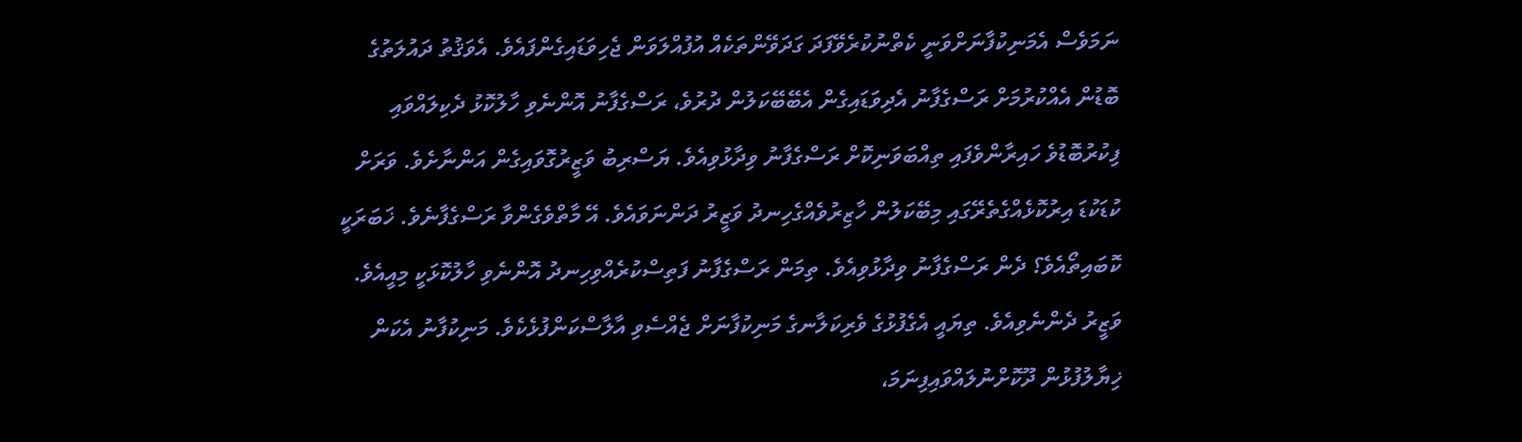ނަމަވެސް އެމަނިކުފާނަށްވަނީ ކެތްނުކުރެވޭފަދަ ގަދަވޭންތަކެއް އުފުއްލަވަން ޖެހިވަޑައިގެންފައެވެ. އެވަޤުތު ދައުލަތުގެ ބޮޑުން އެއްކުރުމަށް ރަސްގެފާނު އެދިވަޑައިގެން އެބޭބޭކަލުން ދުރުވެ، ރަސްގެފާނު އޮންނެވި ހާލުކޮޅު ދެކިލައްވައި ފިކުރުބޮޑުވެ ހައިރާންވެފައި ތިއްބަވަނިކޮށް ރަސްގެފާނު ވިދާޅުވިއެވެ. ޔަސްރިބު ވަޒީރުގޮވައިގެން އަންނާށެވެ. ވަރަށް ކުޑަކުޑަ އިރުކޮޅެއްގެތެރޭގައި މިބޭކަލުން ހާޒިރުވެއްގެހިނދު ވަޒީރު ދަންނަވައެވެ. އޭ މާތްވެގެންވާ ރަސްގެފާނެވެ. ޚަބަރަކީ ކޮބައިތޯއެވެ؟ ދެން ރަސްގެފާނު ވިދާޅުވިއެވެ. ތިމަން ރަސްގެފާނު ފަތިސްކުރެއްވިހިނދު އޮންނެވި ހާލުކޮޅަކީ މިއީއެވެ. ވަޒީރު ދެންނެވިއެވެ. ތިޔައީ އެގެފުޅުގެ ވެރިކަލާނގެ މަނިކުފާނަށް ޖެއްސެވި އާލާސްކަންފުޅެކެވެ. މަނިކުފާނު އެކަން ޚިޔާލުފުޅުން ދޫކޮށްނުލައްވައިފިނަމަ،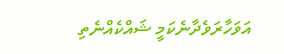އަވަހާރަވެދާނެކަމީ ޝައްކެއްނެތި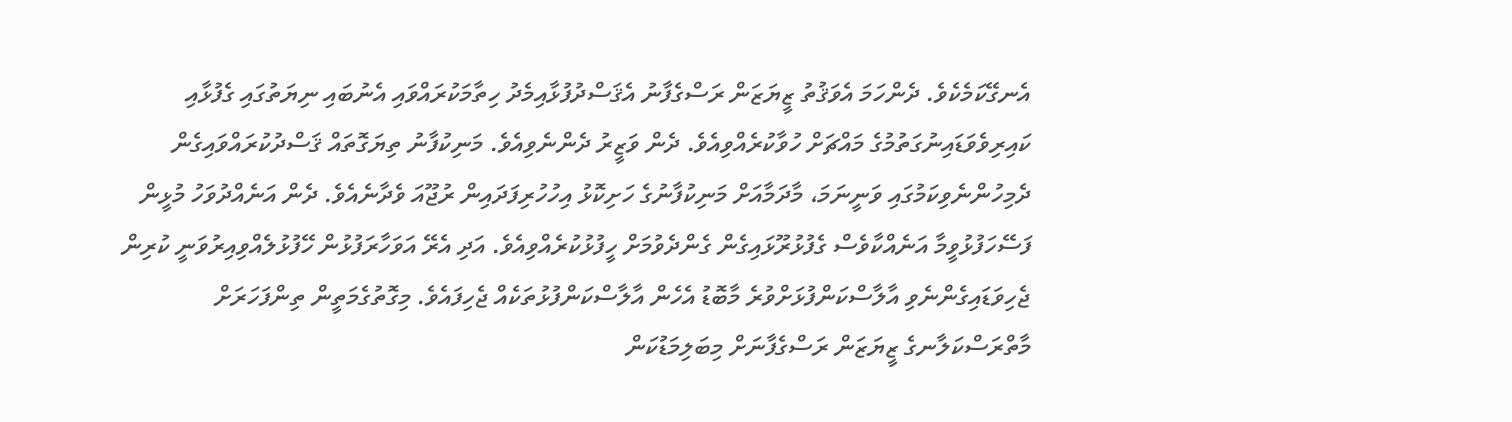އެނގޭކަމެކެވެ. ދެންހަމަ އެވަޤުތު ޒީޔަޒަން ރަސްގެފާނު އެޤަސްދުފުޅާއިމެދު ހިތާމަކުރައްވައި އެނުބައި ނިޔަތުގައި ގެފުޅާއި ކައިރިވެވަޑައިނުގަތުމުގެ މައްޗަށް ހުވާކުރެއްވިއެވެ. ދެން ވަޒީރު ދެންނެވިއެވެ. މަނިކުފާނު ތިޔަގޮތައް ޤަސްދުކުރައްވައިގެން ދެމިހުންނެވިކަމުގައި ވަނީނަމަ، މާދަމާއަށް މަނިކުފާނުގެ ހަށިކޮޅު އިހުހުރިފަދައިން ރުޖޫއަ ވެދާނެއެވެ. ދެން އަނެއްދުވަހު މުޅީން ފަސޭހަފުޅުވީމާ އަނެއްކާވެސް ގެފުޅުރޫޅައިގެން ގެންދެވުމަށް ހީފުޅުކުރެއްވިއެވެ. އަދި އެރޭ އަވަހާރަފުޅުން ހޭފުޅުލެއްވިއިރުވަނީ ކުރިން ޖެހިވަޑައިގެންނެވި އާލާސްކަންފުޅަށްވުރެ މާބޮޑު އެހެން އާލާސްކަންފުޅުތަކެއް ޖެހިފައެވެ. މިގޮތުގެމަތީން ތިންފަހަރަށް މާތްރަސްކަލާނގެ ޒީޔަޒަން ރަސްގެފާނަށް މިބަލިމަޑުކަން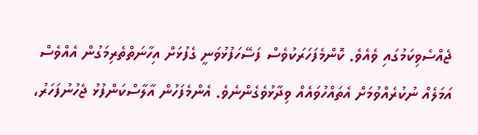ޖެއްސެވިކަމުގައި ވެއެވެ. ކޮންމެފަހަރަކުވެސް ފަސޭހަފުޅުވަނީ ގެފުޅަށް އިހާނަތްތެރިމަގުން އެއްވެސް އަމަލެއް ނުކުރެއްވުމަށް އެތައްހުވައެއް ވިދާޅުވެގެންނެވެ. އެންމެފަހުން އާލާސްކަންފުޅު ޖެހުނުފަހަރު،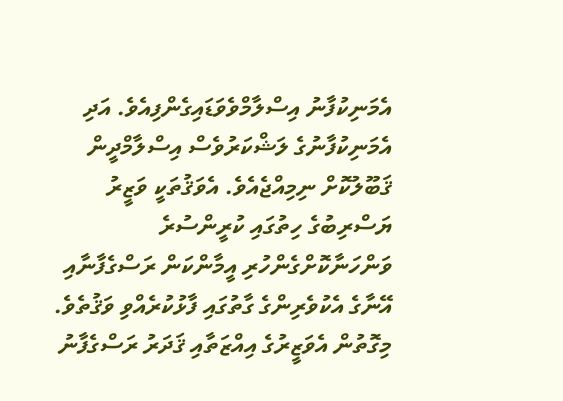އެމަނިކުފާނު އިސްލާމްވެވަޑައިގެންފިއެވެ. އަދި އެމަނިކުފާނުގެ ލަޝްކަރުވެސް އިސްލާމްދީން ޤަބޫލުކޮށް ނިމިއްޖެއެވެ. އެވަޤުތަކީ ވަޒީރު ޔަސްރިބުގެ ހިތުގައި ކުރީންސުރެ ވަންހަނާކޮށްގެންހުރި އީމާންކަން ރަސްގެފާނާއި އޭނާގެ އެކުވެރިންގެ ގާތުގައި ފާޅުކުރެއްވި ވަޤުތެވެ. މިގޮތުން އެވަޒީރުގެ އިއްޒަތާއި ޤަދަރު ރަސްގެފާނު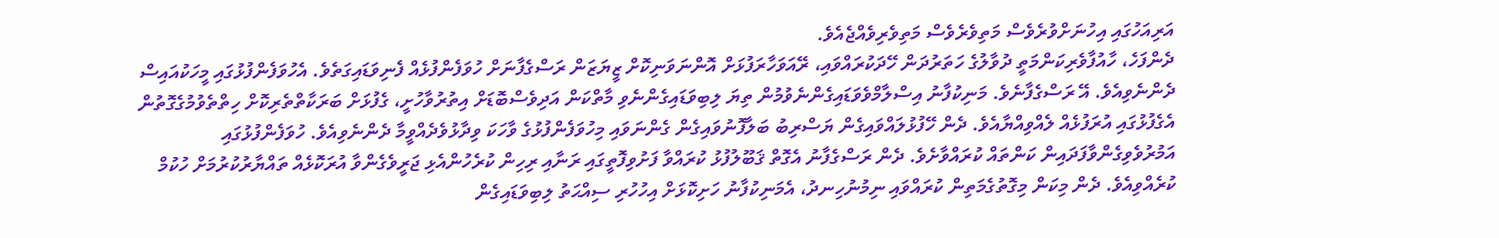އަރިއަހުގައި އިހުނަށްވުރެވެސް މަތިވެރެވެސް މަތިވެރިވެއްޖެއެވެ.
ދެންފަހެ، ހާއުފާވެރިކަންމަތީ ދުވާލުގެ ހަތަރުދަން ހޭދަކުރައްވައި، ރޭއަވަހާރަފުޅަށް އޮންނަވަނިކޮށް ޒީޔަޒަން ރަސްގެފާނަށް ހުވަފެންފުޅެއް ފެނިވަޑައިގަތެވެ. އެހުވަފެންފުޅުގައި މީހަކުއައިސް ދެންނެވިއެވެ. އޭ ރަސްގެފާނެވެ. މަނިކުފާނު އިސްލާމްވެވަޑައިގެންނެވުމުން ތިޔަ ލިބިވަޑައިގެންނެވި މާތްކަން އަދިވެސްބޮޑަށް އިތުރުވާހުށީ، ގެފުޅަށް ބަރަކާތްތެރިކޮށް ހިތްތެވުމުގެގޮތުން އެގެފުޅުގައި އުރަފުޅެއް ލެއްވިއްޔާއެވެ. ދެން ހޭފުޅުލައްވައިގެން ޔަސްރިބު ބަލާފޮނުވައިގެން ގެންނަވައި މިހުވަފެންފުޅުގެ ވާހަކަ ވިދާޅުވެދެއްވީމާ ދެންނެވިއެވެ. ހުވަފެންފުޅުގައި އަމުރުވެވިގެންވާފަދައިން ކަންތައް ކުރައްވާށެވެ. ދެން ރަސްގެފާނު އެގޮތް ޤަބޫލުފުޅު ކުރައްވާ ފަށުވިފޮތީގައި ރަނާއި ރިހިން ކުރެހުންއެޅި ޖަރީވެގެންވާ އުރަކޮޅެއް ތައްޔާރުކުރުމަށް ހުކުމް ކުރެއްވިއެވެ. ދެން މިކަން މިގޮތުގެމަތިން ކުރައްވައި ނިމުނުހިނދު، އެމަނިކުފާނު ހަށިކޮޅަށް އިހުހުރި ސިއްޙަތު ލިބިވަޑައިގެން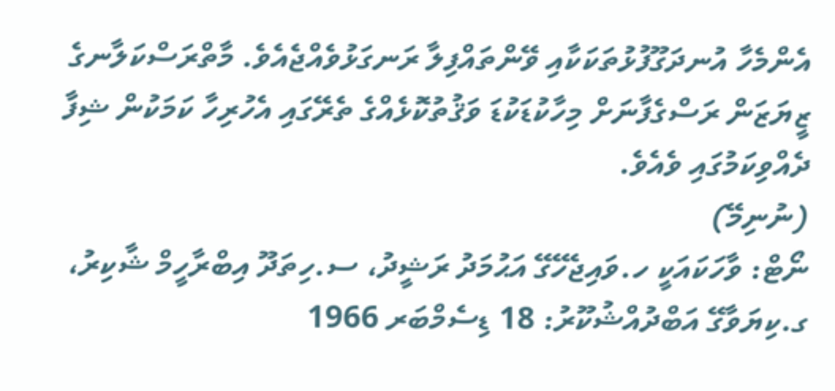އެންމެހާ އުނދަގޫފުޅުތަކަކާއި ވޭންތައްފިލާ ރަނގަޅުވެއްޖެއެވެ. މާތްރަސްކަލާނގެ ޒީޔަޒަން ރަސްގެފާނަށް މިހާކުޑަކުޑަ ވަޤުތުކޮޅެއްގެ ތެރޭގައި އެހުރިހާ ކަމަކުން ޝިފާ ދެއްވިކަމުގައި ވެއެވެ.
(ނުނިމޭ)
ނޯޓް: ވާހަކައަކީ ހ.ވައިޖެހޭގޭ އަޙުމަދު ރަޝީދު، ސ.ހިތަދޫ އިބްރާހީމް ޝާކިރު، ގ.ކިޔަވާގޭ އަބްދުއްޝުކޫރު: 18 ޑިސެމްބަރ 1966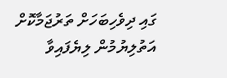ގައި ދިވެހިބަހަށް ތަރުޖަމާކޮށް އަތުލިޔުމުން ލިޔެފައިވާ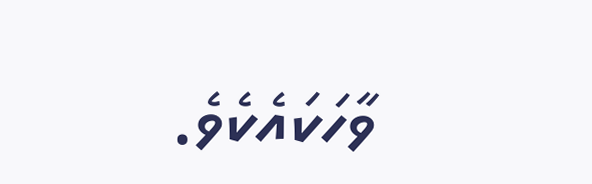ވާހަކައެކެވެ.